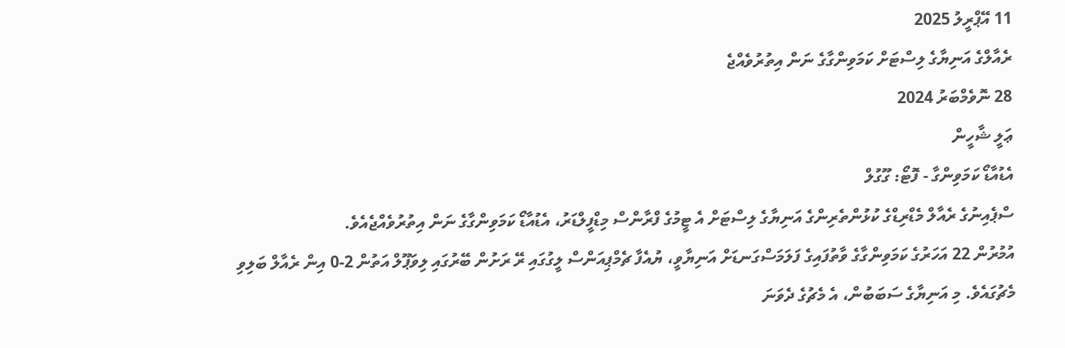11 އޭޕްރީލު 2025
ރެއާލްގެ އަނިޔާގެ ލިސްޓަށް ކަމަވިންގާގެ ނަން އިތުރުވެއްޖެ
28 ނޮވެމްބަރު 2024
ޢަލީ ޝާހީން
އެޑުއާޑޯ ކަމަވިންގާ - ފޮޓޯ: ގޫގުލް
ސްޕެއިނުގެ ރެއާލް މެޑްރިޑްގެ ކުޅުންތެރިންގެ އަނިޔާގެ ލިސްޓަށް އެ ޓީމުގެ ފްރާންސް މިޑްފީލްޑަރު، އެޑުއާޑޯ ކަމަވިންގާގެ ނަން އިތުރުވެއްޖެއެވެ.
އުމުރުން 22 އަހަރުގެ ކަމަވިންގާގެ ވާތުފައިގެ ފަލަމަސްގަނޑަށް އަނިޔާވީ، ޔުއެފާ ޗެމްޕިއަންސް ލީގުގައި ރޭ ރަށުން ބޭރުގައި ލިވަޕޫލް އަތުން 2-0 އިން ރެއާލް ބަލިވި މެޗުގައެވެ. މި އަނިޔާގެ ސަބަބުން، އެ މެޗުގެ ދެވަނަ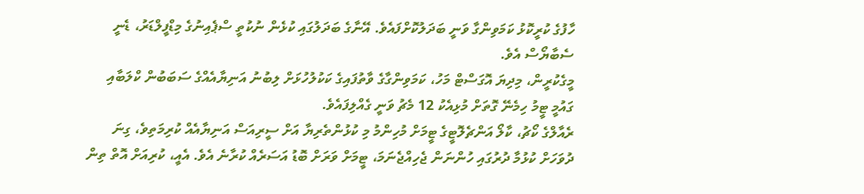ހާފުގެ ކުރީކޮޅު ކަމަވިންގާ ވަނީ ބަދަލުކޮށްފައެވެ. އޭނާގެ ބަދަލުގައި ކުޅެން ނުކުތީ ސްޕެއިނުގެ މިޑްފީލްޑަރު، ޑެނީ ސެބާޔޯސް އެވެ.
މީގެކުރީން، މިދިޔަ އޮގަސްޓް މަހު، ކަމަވިންގާގެ ވާތުފައިގެ ކަކުލުހުޅަށް ލިބުނު އަނިޔާއެއްގެ ސަބަބުން ކްލަބާއި ގައުމީ ޓީމު ހިމެނޭ ގޮތަށް މުޅިއެކު 12 މެޗު ވަނީ ގެއްލިފައެވެ.
ރެއާލްގެ ކޯޗު، ކާލޯ އަންޗެލޮޓީގެ ޓީމަށް މުހިންމު މި ކުޅުންތެރިޔާ އަށް ސީރިއަސް އަނިޔާއެއް ކުރިމަތިވެ، ގިނަ ދުވަހަށް ކުޅުމާ ދުރުގައި ހުންނަން ޖެހިއްޖެނަމަ، ޓީމަށް ވަރަށް ބޮޑު އަސަރެއް ކުރާނެ އެވެ. އެއީ، ކުރިއަށް އޮތް ތިން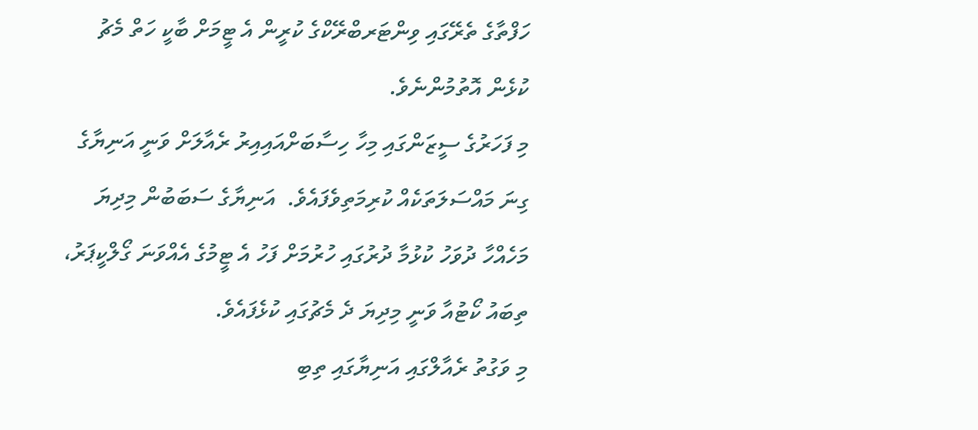ހަފްތާގެ ތެރޭގައި ވިންޓަރބްރޭކްގެ ކުރީން އެ ޓީމަށް ބާކީ ހަތް މެޗު ކުޅެން އޮތުމުންނެވެ.
މި ފަހަރުގެ ސީޒަންގައި މިހާ ހިސާބަށްއައިއިރު ރެއާލަށް ވަނީ އަނިޔާގެ ގިނަ މައްސަލަތަކެއް ކުރިމަތިވެފައެވެ.  އަނިޔާގެ ސަބަބުން މިދިޔަ މަހެއްހާ ދުވަހު ކުޅުމާ ދުރުގައި ހުރުމަށް ފަހު އެ ޓީމުގެ އެއްވަނަ ގޯލްކީޕަރު، ތިބައު ކޯޓުއާ ވަނީ މިދިޔަ ދެ މެޗުގައި ކުޅެފައެވެ.
މި ވަގުތު ރެއާލްގައި އަނިޔާގައި ތިބި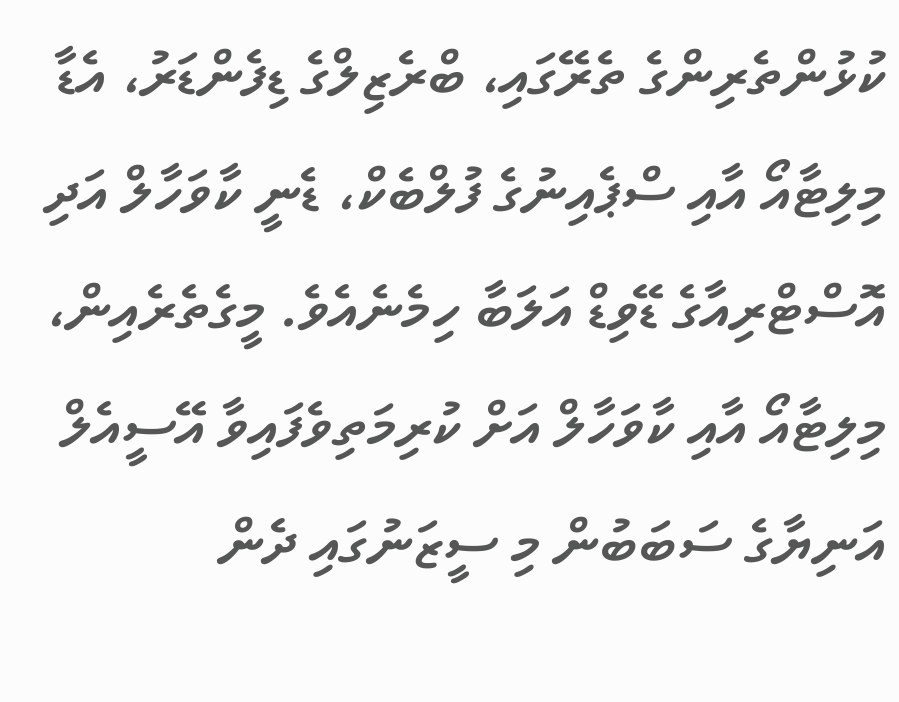ކުޅުންތެރިންގެ ތެރޭގައި، ބްރެޒިލްގެ ޑިފެންޑަރު، އެޑާ މިލިޓާއޯ އާއި ސްޕެއިނުގެ ފުލްބެކް، ޑެނީ ކާވަހާލް އަދި އޮސްޓްރިއާގެ ޑޭވިޑް އަލަބާ ހިމެނެއެވެ. މީގެތެރެއިން، މިލިޓާއޯ އާއި ކާވަހާލް އަށް ކުރިމަތިވެފައިވާ އޭސީއެލް އަނިޔާގެ ސަބަބުން މި ސީޒަނުގައި ދެން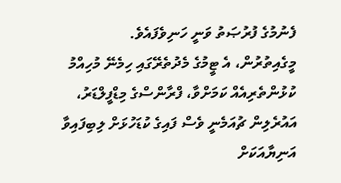ފެނުމުގެ ފުރުޞަތު ވަނީ ހަނިވެފައެވެ.
މީގެއިތުރުން، އެ ޓީމުގެ މެދުތެރޭގައި ހިމެނޭ މުހިއްމު ކުޅުންތެރިއެއް ކަމަށްވާ، ފްރާންސްގެ މިޑްފީލްޑަރު، އައުރެލިން ޗުއަމެނީ ވެސް ފައިގެ ކުޑަހުޅަށް ލިބިފައިވާ އަނިޔާއަކަށް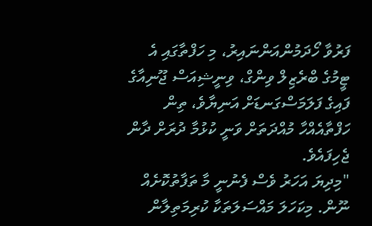ފަރުވާ ހޯދަމުންއަންނައިރު، މި ހަފްތާގައި އެ ޓީމުގެ ބްރެޒިލް ވިންގް، ވިނީޝިއަސް ޖޫނިއާގެ ފައިގެ ފަލަމަސްގަނޑަށް އަނިޔާވެ، ތިން ހަފްތާއެއްހާ މުއްދަތަށް ވަނީ ކުޅުމާ ދުރަށް ދާން ޖެހިފައެވެ.
"މިދިޔަ އަހަރު ވެސް ފެނުނީ މާ ތަފާތުކޮށެއް ނޫން. މިކަހަލަ މައްސަލަތަކާ ކުރިމަތިލާން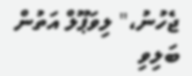ޖެހުނު،" ލިވަޕޫލް އަތުން ބަލިވި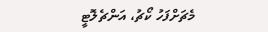މެޗަށްފަހު ކޯޗު، އަންޗެލޮޓީ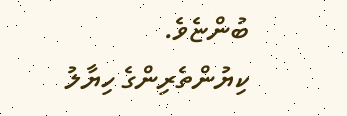ބުންޏެވެ.
ކިޔުންތެރިންގެ ހިޔާލު